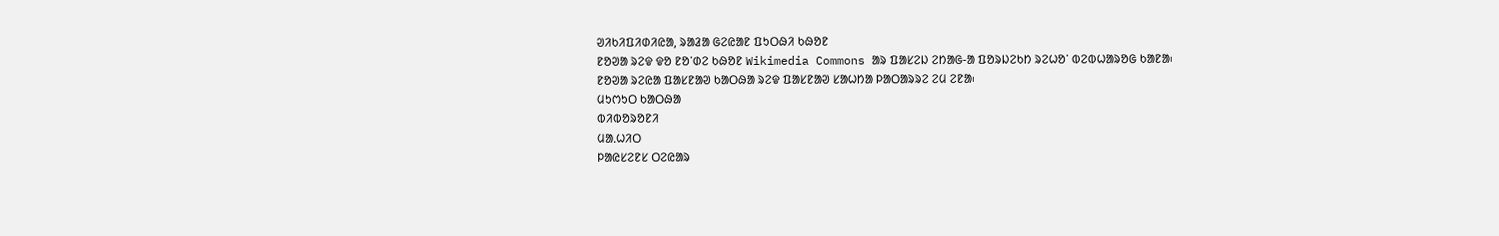ᱣᱤᱠᱤᱯᱤᱰᱤᱭᱟ, ᱨᱟᱲᱟ ᱜᱮᱭᱟᱱ ᱯᱩᱛᱷᱤ ᱠᱷᱚᱱ
ᱱᱚᱣᱟ ᱨᱮᱫ ᱫᱚ ᱱᱚᱸᱰᱮ ᱠᱷᱚᱱ Wikimedia Commons ᱟᱨ ᱯᱟᱥᱮᱡ ᱮᱴᱟᱜ-ᱟ ᱯᱚᱨᱡᱮᱠᱴ ᱨᱮᱦᱚᱸ ᱵᱮᱵᱦᱟᱨᱚᱜ ᱠᱟᱱᱟ᱾ ᱱᱚᱣᱟ ᱨᱮᱭᱟ ᱯᱟᱥᱱᱟᱣ ᱠᱟᱛᱷᱟ ᱨᱮᱫ ᱯᱟᱥᱱᱟᱣ ᱥᱟᱦᱴᱟ ᱞᱟᱛᱟᱨᱨᱮ ᱮᱢ ᱮᱱᱟ᱾
ᱢᱩᱬᱩᱛ ᱠᱟᱛᱷᱟ
ᱵᱤᱵᱚᱨᱚᱱᱤ
ᱢᱟᱹᱦᱤᱛ
ᱞᱟᱭᱥᱮᱱᱥ ᱛᱮᱭᱟᱨ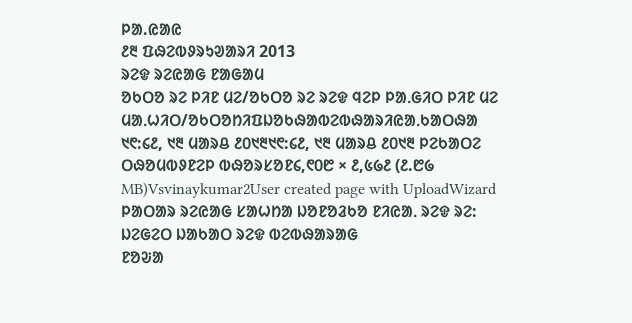ᱞᱟ.ᱭᱟᱭ
᱒᱓ ᱯᱷᱮᱵᱽᱨᱩᱣᱟᱨᱤ 2013
ᱨᱮᱫ ᱨᱮᱭᱟᱜ ᱱᱟᱜᱟᱢ
ᱚᱠᱛᱚ ᱨᱮ ᱞᱤᱱ ᱢᱮ/ᱚᱠᱛᱚ ᱨᱮ ᱨᱮᱫ ᱧᱮᱞ ᱞᱟᱹᱜᱤᱛ ᱞᱤᱱ ᱢᱮ
ᱢᱟᱹᱦᱤᱛ/ᱚᱠᱛᱚᱴᱤᱯᱡᱚᱠᱷᱟᱵᱮᱵᱷᱟᱨᱤᱭᱟᱹᱠᱟᱛᱷᱟ
᱑᱖:᱔᱒, ᱑᱓ ᱢᱟᱨᱪ ᱒᱐᱑᱓᱑᱖:᱔᱒, ᱑᱓ ᱢᱟᱨᱪ ᱒᱐᱑᱓ ᱞᱮᱠᱟᱛᱮ ᱛᱷᱚᱢᱵᱽᱱᱮᱞ ᱵᱷᱚᱨᱥᱚᱱ᱔,᱖᱐᱘ × ᱒,᱕᱙᱒ (᱒.᱘᱙ MB)Vsvinaykumar2User created page with UploadWizard
ᱞᱟᱛᱟᱨ ᱨᱮᱭᱟᱜ ᱥᱟᱦᱴᱟ ᱡᱚᱱᱚᱲᱠᱚ ᱱᱤᱭᱟᱹ ᱨᱮᱫ ᱨᱮ:
ᱡᱮᱜᱮᱛ ᱡᱟᱠᱟᱛ ᱨᱮᱫ ᱵᱮᱵᱷᱟᱨᱟᱜ
ᱱᱚᱶᱟ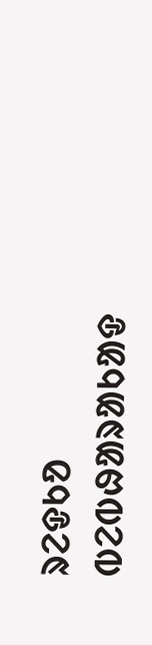ᱨᱮᱫᱠᱚ ᱵᱮᱵᱷᱟᱨᱟᱠᱟᱫ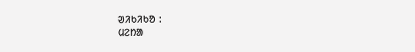ᱣᱤᱠᱤᱠᱚ :
ᱢᱮᱴᱟ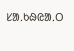ᱥᱟᱹᱠᱷᱭᱟᱹᱛ